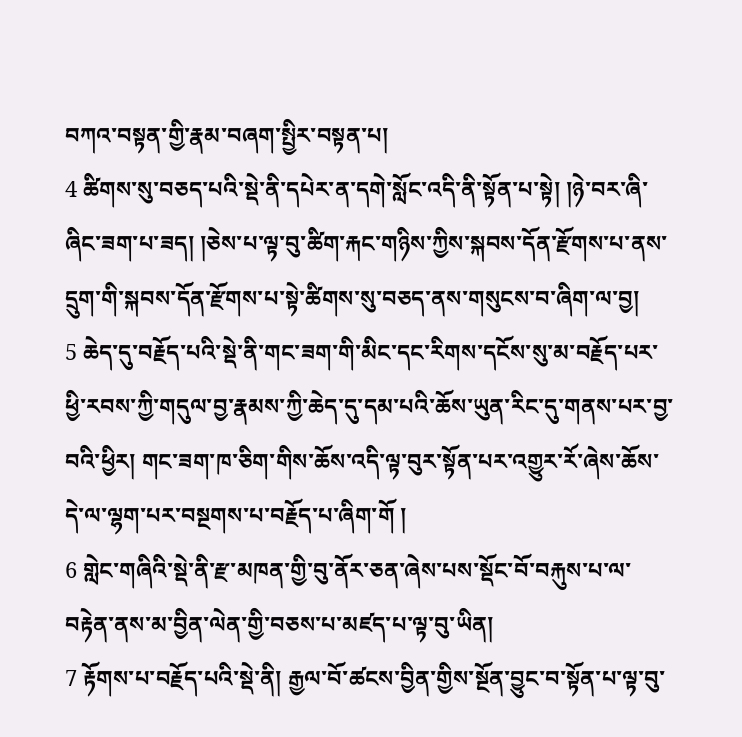བཀའ་བསྟན་གྱི་རྣམ་བཞག་སྤྱིར་བསྟན་པ།
4 ཚིགས་སུ་བཅད་པའི་སྡེ་ནི་དཔེར་ན་དགེ་སློང་འདི་ནི་སྟོན་པ་སྟེ། །ཉེ་བར་ཞི་ཞིང་ཟག་པ་ཟད། །ཅེས་པ་ལྟ་བུ་ཚིག་རྐང་གཉིས་ཀྱིས་སྐབས་དོན་རྫོགས་པ་ནས་དྲུག་གི་སྐབས་དོན་རྫོགས་པ་སྟེ་ཚིགས་སུ་བཅད་ནས་གསུངས་བ་ཞིག་ལ་བྱ།
5 ཆེད་དུ་བརྗོད་པའི་སྡེ་ནི་གང་ཟག་གི་མིང་དང་རིགས་དངོས་སུ་མ་བརྗོད་པར་ཕྱི་རབས་ཀྱི་གདུལ་བྱ་རྣམས་ཀྱི་ཆེད་དུ་དམ་པའི་ཆོས་ཡུན་རིང་དུ་གནས་པར་བྱ་བའི་ཕྱིར། གང་ཟག་ཁ་ཅིག་གིས་ཆོས་འདི་ལྟ་བུར་སྟོན་པར་འགྱུར་རོ་ཞེས་ཆོས་དེ་ལ་ལྷག་པར་བསྔགས་པ་བརྗོད་པ་ཞིག་གོ །
6 གླེང་གཞིའི་སྡེ་ནི་རྫ་མཁན་གྱི་བུ་ནོར་ཅན་ཞེས་པས་སྡོང་བོ་བརྐུས་པ་ལ་བརྟེན་ནས་མ་བྱིན་ལེན་གྱི་བཅས་པ་མཛད་པ་ལྟ་བུ་ཡིན།
7 རྟོགས་པ་བརྗོད་པའི་སྡེ་ནི། རྒྱལ་བོ་ཚངས་བྱིན་གྱིས་སྔོན་བྱུང་བ་སྟོན་པ་ལྟ་བུ་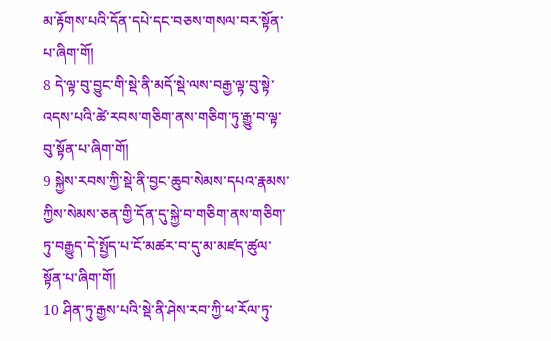མ་རྟོགས་པའི་དོན་དཔེ་དང་བཅས་གསལ་བར་སྟོན་པ་ཞིག་གོ།
8 དེ་ལྟ་བུ་བྱུང་གི་སྡེ་ནི་མདོ་སྡེ་ལས་བརྒྱ་ལྟ་བུ་སྟེ་འདས་པའི་ཚེ་རབས་གཅིག་ནས་གཅིག་ཏུ་རྒྱུ་བ་ལྟ་བུ་སྟོན་པ་ཞིག་གོ།
9 སྐྱེས་རབས་ཀྱི་སྡེ་ནི་བྱང་ཆུབ་སེམས་དཔའ་རྣམས་ཀྱིས་སེམས་ཅན་གྱི་དོན་དུ་སྐྱེ་བ་གཅིག་ནས་གཅིག་ཏུ་བརྒྱུད་དེ་སྤྱོད་པ་ངོ་མཚར་བ་དུ་མ་མཛད་ཚུལ་སྟོན་པ་ཞིག་གོ།
10 ཤིན་ཏུ་རྒྱས་པའི་སྡེ་ནི་ཤེས་རབ་ཀྱི་ཕ་རོལ་ཏུ་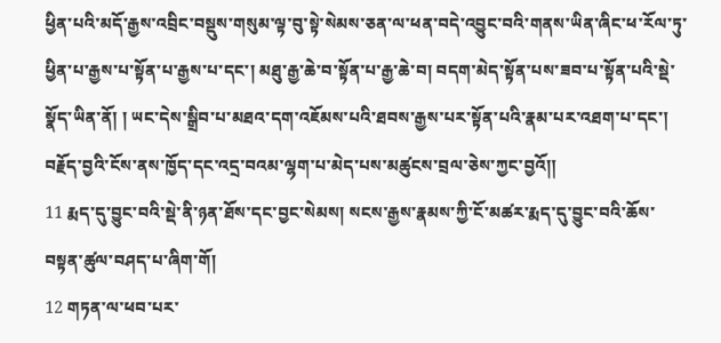ཕྱིན་པའི་མདོ་རྒྱས་འབྲིང་བསྡུས་གསུམ་ལྟ་བུ་སྟེ་སེམས་ཅན་ལ་ཕན་བདེ་འབྱུང་བའི་གནས་ཡིན་ཞིང་ཕ་རོལ་ཏུ་ཕྱིན་པ་རྒྱས་པ་སྟོན་པ་རྒྱས་པ་དང་། མཐུ་རྒྱ་ཆེ་བ་སྟོན་པ་རྒྱ་ཆེ་བ། བདག་མེད་སྟོན་པས་ཟབ་པ་སྟོན་པའི་སྡེ་སྣོད་ཡིན་ནོ། ། ཡང་དེས་སྒྲིབ་པ་མཐའ་དག་འཇོམས་པའི་ཐབས་རྒྱས་པར་སྟོན་པའི་རྣམ་པར་འཐག་པ་དང་། བརྗོད་བྱའི་ངོས་ནས་ཁྱོད་དང་འདྲ་བའམ་ལྷག་པ་མེད་པས་མཚུངས་བྲལ་ཅེས་ཀྱང་བྱའོ།།
11 རྨད་དུ་བྱུང་བའི་སྡེ་ནི་ཉན་ཐོས་དང་བྱང་སེམས། སངས་རྒྱས་རྣམས་ཀྱི་ངོ་མཚར་རྨད་དུ་བྱུང་བའི་ཆོས་བསྟན་ཚུལ་བཤད་པ་ཞིག་གོ།
12 གཏན་ལ་ཕབ་པར་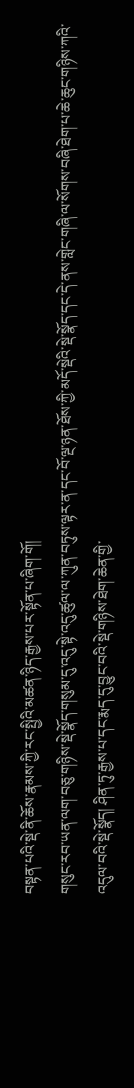བསྟན་པའི་སྡེ་ནི་ཆོས་རྣམས་ཀྱི་རང་སྤྱིའི་མཚན་ཉིད་རྒྱས་པར་སྟོན་པ་ཞིག་གོ།
གསུང་རབ་ཡན་ལག་བཅུ་གཉིས་སྡེ་སྣོད་གསུམ་དུ་འདུ་སྟེ་འདུ་ཚུལ་ལ་ཀུན་བཏུས་ལྟར་ན་དང་བོ་ལྔ་ཉན་ཐོས་ཀྱི་མདོ་སྡེའི་སྡེ་སྣོད་དང་དེ་ནས་གླེང་གཞི་ལ་སོགས་བཞི་ཐེག་པ་ཆེ་ཆུང་གཉིས་ཀའི་འདུལ་བའི་སྡེ་སྣོད། ཤིན་ཏུ་རྒྱས་པ་དང་རྨད་དུ་བྱུང་བའི་སྡེ་གཉིས་ཐེག་ཆེན་གྱི་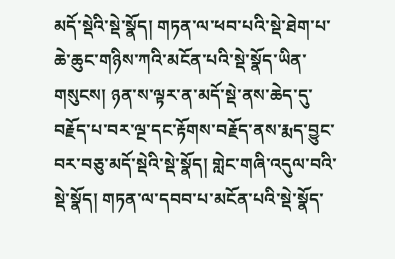མདོ་སྡེའི་སྡེ་སྣོད། གཏན་ལ་ཕབ་པའི་སྡེ་ཐེག་པ་ཆེ་ཆུང་གཉིས་ཀའི་མངོན་པའི་སྡེ་སྣོད་ཡིན་གསུངས། ཉན་ས་ལྟར་ན་མདོ་སྡེ་ནས་ཆེད་དུ་བརྗོད་པ་བར་ལྔ་དང་རྟོགས་བརྗོད་ནས་རྨད་བྱུང་བར་བཅུ་མདོ་སྡེའི་སྡེ་སྣོད། གླེང་གཞི་འདུལ་བའི་སྡེ་སྣོད། གཏན་ལ་དབབ་པ་མངོན་པའི་སྡེ་སྣོད་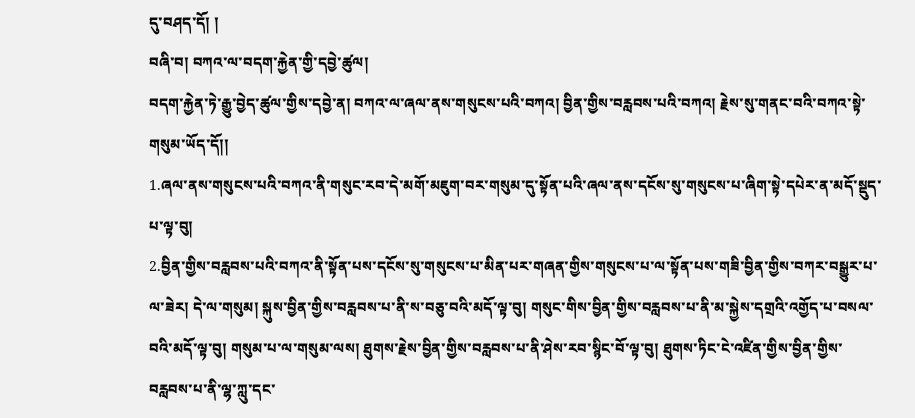དུ་བཤད་དོ། །
བཞི་བ། བཀའ་ལ་བདག་རྐྱེན་གྱི་དབྱེ་ཚུལ།
བདག་རྐྱེན་ཏེ་རྒྱུ་བྱེད་ཚུལ་གྱིས་དབྱེ་ན། བཀའ་ལ་ཞལ་ནས་གསུངས་པའི་བཀའ། བྱིན་གྱིས་བརླབས་པའི་བཀའ། རྗེས་སུ་གནང་བའི་བཀའ་སྟེ་གསུམ་ཡོད་དོ།།
1.ཞལ་ནས་གསུངས་པའི་བཀའ་ནི་གསུང་རབ་དེ་མགོ་མཇུག་བར་གསུམ་དུ་སྟོན་པའི་ཞལ་ནས་དངོས་སུ་གསུངས་པ་ཞིག་སྟེ་དཔེར་ན་མདོ་སྡུད་པ་ལྟ་བུ།
2.བྱིན་གྱིས་བརླབས་པའི་བཀའ་ནི་སྟོན་པས་དངོས་སུ་གསུངས་པ་མིན་པར་གཞན་གྱིས་གསུངས་པ་ལ་སྟོན་པས་གཟི་བྱིན་གྱིས་བཀར་བསྒྱུར་པ་ལ་ཟེར། དེ་ལ་གསུམ། སྐུས་བྱིན་གྱིས་བརླབས་པ་ནི་ས་བཅུ་བའི་མདོ་ལྟ་བུ། གསུང་གིས་བྱིན་གྱིས་བརླབས་པ་ནི་མ་སྐྱེས་དགྲའི་འགྱོད་པ་བསལ་བའི་མདོ་ལྟ་བུ། གསུམ་པ་ལ་གསུམ་ལས། ཐུགས་རྗེས་བྱིན་གྱིས་བརླབས་པ་ནི་ཤེས་རབ་སྙིང་བོ་ལྟ་བུ། ཐུགས་ཏིང་ངེ་འཛིན་གྱིས་བྱིན་གྱིས་བརླབས་པ་ནི་ལྷ་ཀླུ་དང་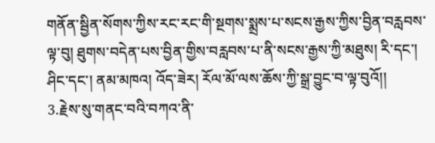གནོན་སྦྱིན་སོགས་ཀྱིས་རང་རང་གི་སྔགས་སྨྲས་པ་སངས་རྒྱས་ཀྱིས་བྱིན་བརླབས་ལྟ་བུ། ཐུགས་བདེན་པས་བྱིན་གྱིས་བརླབས་པ་ནི་སངས་རྒྱས་ཀྱི་མཐུས། རི་དང་། ཤིང་དང་། ནམ་མཁའ། འོད་ཟེར། རོལ་མོ་ལས་ཆོས་ཀྱི་སྒྲ་བྱུང་བ་ལྟ་བུའོ།།
3.རྗེས་སུ་གནང་བའི་བཀའ་ནི་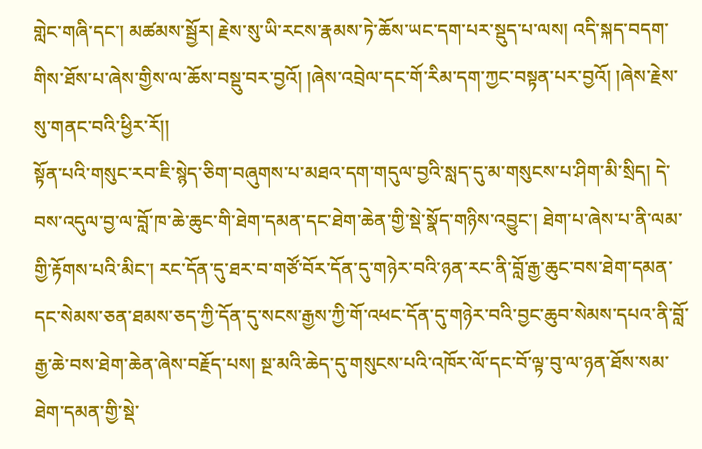གླེང་གཞི་དང་། མཚམས་སྦྱོར། རྗེས་སུ་ཡི་རངས་རྣམས་ཏེ་ཆོས་ཡང་དག་པར་སྡུད་པ་ལས། འདི་སྐད་བདག་གིས་ཐོས་པ་ཞེས་གྱིས་ལ་ཆོས་བསྡུ་བར་བྱའོ། །ཞེས་འབྲེལ་དང་གོ་རིམ་དག་ཀྱང་བསྟན་པར་བྱའོ། །ཞེས་རྗེས་ སུ་གནང་བའི་ཕྱིར་རོ།།
སྟོན་པའི་གསུང་རབ་ཇི་སྙེད་ཅིག་བཞུགས་པ་མཐའ་དག་གདུལ་བྱའི་སླད་དུ་མ་གསུངས་པ་ཤིག་མི་སྲིད། དེ་བས་འདུལ་བྱ་ལ་བློ་ཁ་ཆེ་ཆུང་གི་ཐེག་དམན་དང་ཐེག་ཆེན་གྱི་སྡེ་སྣོད་གཉིས་འབྱུང་། ཐེག་པ་ཞེས་པ་ནི་ལམ་གྱི་རྟོགས་པའི་མིང་། རང་དོན་དུ་ཐར་བ་གཙོ་བོར་དོན་དུ་གཉེར་བའི་ཉན་རང་ནི་བློ་རྒྱ་ཆུང་བས་ཐེག་དམན་དང་སེམས་ཅན་ཐམས་ཅད་ཀྱི་དོན་དུ་སངས་རྒྱས་ཀྱི་གོ་འཕང་དོན་དུ་གཉེར་བའི་བྱང་ཆུབ་སེམས་དཔའ་ནི་བློ་རྒྱ་ཆེ་བས་ཐེག་ཆེན་ཞེས་བརྗོད་པས། སྔ་མའི་ཆེད་དུ་གསུངས་པའི་འཁོར་ལོ་དང་བོ་ལྟ་བུ་ལ་ཉན་ཐོས་སམ་ཐེག་དམན་གྱི་སྡེ་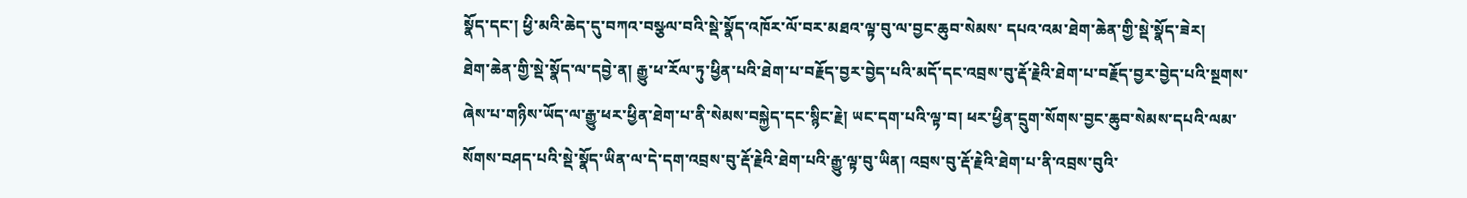སྣོད་དང་། ཕྱི་མའི་ཆེད་དུ་བཀའ་བསྩལ་བའི་སྡེ་སྣོད་འཁོར་ལོ་བར་མཐའ་ལྟ་བུ་ལ་བྱང་ཆུབ་སེམས་ དཔའ་འམ་ཐེག་ཆེན་གྱི་སྡེ་སྣོད་ཟེར།
ཐེག་ཆེན་གྱི་སྡེ་སྣོད་ལ་དབྱེ་ན། རྒྱུ་ཕ་རོལ་ཏུ་ཕྱིན་པའི་ཐེག་པ་བརྗོད་བྱར་བྱེད་པའི་མདོ་དང་འབྲས་བུ་རྡོ་རྗེའི་ཐེག་པ་བརྗོད་བྱར་བྱེད་པའི་སྔགས་ཞེས་པ་གཉིས་ཡོད་ལ་རྒྱུ་ཕར་ཕྱིན་ཐེག་པ་ནི་སེམས་བསྐྱེད་དང་སྙིང་རྗེ། ཡང་དག་པའི་ལྟ་བ། ཕར་ཕྱིན་དྲུག་སོགས་བྱང་ཆུབ་སེམས་དཔའི་ལམ་སོགས་བཤད་པའི་སྡེ་སྣོད་ཡིན་ལ་དེ་དག་འབྲས་བུ་རྡོ་རྗེའི་ཐེག་པའི་རྒྱུ་ལྟ་བུ་ཡིན། འབྲས་བུ་རྡོ་རྗེའི་ཐེག་པ་ནི་འབྲས་བུའི་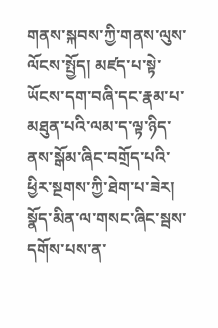གནས་སྐབས་ཀྱི་གནས་ལུས་ལོངས་སྤྱོད། མཛད་པ་སྟེ་ཡོངས་དག་བཞི་དང་རྣམ་པ་མཐུན་པའི་ལམ་ད་ལྟ་ཉིད་ནས་སྒོམ་ཞིང་བགྲོད་པའི་ཕྱིར་སྔགས་ཀྱི་ཐེག་པ་ཟེར། སྣོད་མིན་ལ་གསང་ཞིང་སྦས་དགོས་པས་ན་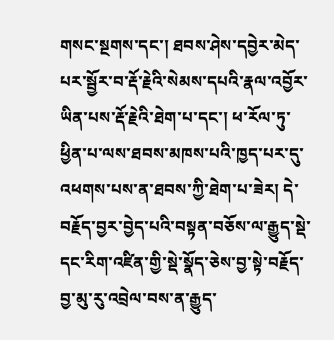གསང་སྔགས་དང་། ཐབས་ཤེས་དབྱེར་མེད་པར་སྦྱོར་བ་རྡོ་རྗེའི་སེམས་དཔའི་རྣལ་འབྱོར་ཡིན་པས་རྡོ་རྗེའི་ཐེག་པ་དང་། ཕ་རོལ་ཏུ་ཕྱིན་པ་ལས་ཐབས་མཁས་པའི་ཁྱད་པར་དུ་འཕགས་པས་ན་ཐབས་ཀྱི་ཐེག་པ་ཟེར། དེ་བརྗོད་བྱར་བྱེད་པའི་བསྟན་བཅོས་ལ་རྒྱུད་སྡེ་དང་རིག་འཛིན་གྱི་སྡེ་སྣོད་ཅེས་བྱ་སྟེ་བརྗོད་བྱ་མུ་རུ་འབྲེལ་བས་ན་རྒྱུད་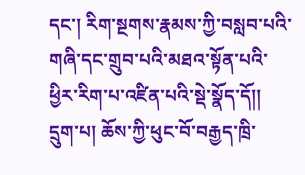དང་། རིག་སྔགས་རྣམས་ཀྱི་བསླབ་པའི་གཞི་དང་གྲུབ་པའི་མཐའ་སྟོན་པའི་ཕྱིར་རིག་པ་འཛིན་པའི་སྡེ་སྣོད་དོ།།
དྲུག་པ། ཆོས་ཀྱི་ཕུང་བོ་བརྒྱད་ཁྲི་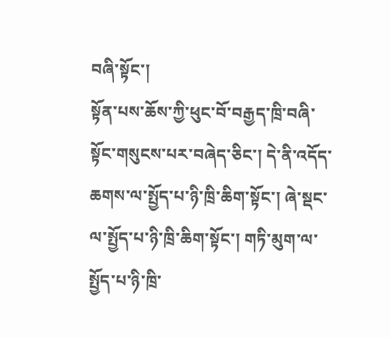བཞི་སྟོང་།
སྟོན་པས་ཆོས་ཀྱི་ཕུང་བོ་བརྒྱད་ཁྲི་བཞི་སྟོང་གསུངས་པར་བཞེད་ཅིང་། དེ་ནི་འདོད་ཆགས་ལ་སྤྱོད་པ་ཉི་ཁྲི་ཆིག་སྟོང་། ཞེ་སྡང་ལ་སྤྱོད་པ་ཉི་ཁྲི་ཆིག་སྟོང་། གཏི་མུག་ལ་སྤྱོད་པ་ཉི་ཁྲི་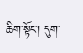ཆིག་སྟོང་། དུག་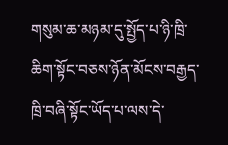གསུམ་ཆ་མཉམ་དུ་སྤྱོད་པ་ཉི་ཁྲི་ཆིག་སྟོང་བཅས་ཉོན་མོངས་བརྒྱད་ཁྲི་བཞི་སྟོང་ཡོད་པ་ལས་དེ་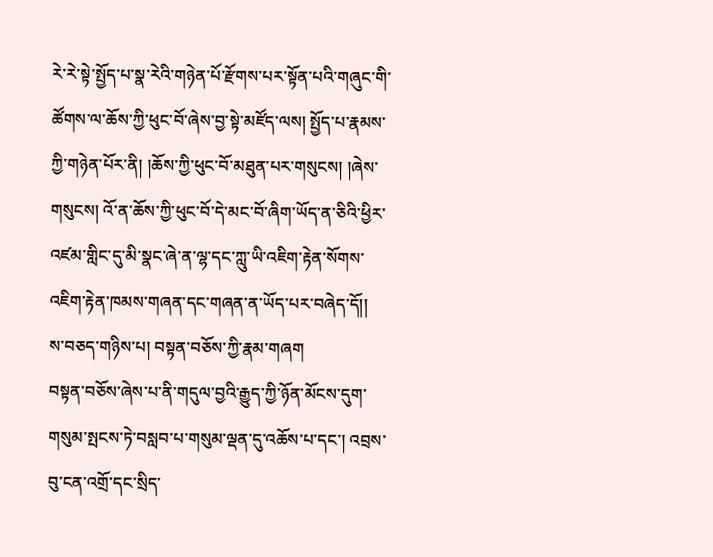རེ་རེ་སྟེ་སྤྱོད་པ་སྣ་རེའི་གཉེན་པོ་རྫོགས་པར་སྟོན་པའི་གཞུང་གི་ཚོགས་ལ་ཆོས་ཀྱི་ཕུང་བོ་ཞེས་བྱ་སྟེ་མཛོད་ལས། སྤྱོད་པ་རྣམས་ཀྱི་གཉེན་པོར་ནི། །ཆོས་ཀྱི་ཕུང་བོ་མཐུན་པར་གསུངས། །ཞེས་གསུངས། འོ་ན་ཆོས་ཀྱི་ཕུང་བོ་དེ་མང་བོ་ཞིག་ཡོད་ན་ཅིའི་ཕྱིར་འཛམ་གླིང་དུ་མི་སྣང་ཞེ་ན་ལྷ་དང་ཀླུ་ཡི་འཇིག་རྟེན་སོགས་འཇིག་རྟེན་ཁམས་གཞན་དང་གཞན་ན་ཡོད་པར་བཞེད་དོ།།
ས་བཅད་གཉིས་པ། བསྟན་བཅོས་ཀྱི་རྣམ་གཞག
བསྟན་བཅོས་ཞེས་པ་ནི་གདུལ་བྱའི་རྒྱུད་ཀྱི་ཉོན་མོངས་དུག་གསུམ་སྤངས་ཏེ་བསླབ་པ་གསུམ་ལྡན་དུ་འཆོས་པ་དང་། འབྲས་བུ་ངན་འགྲོ་དང་སྲིད་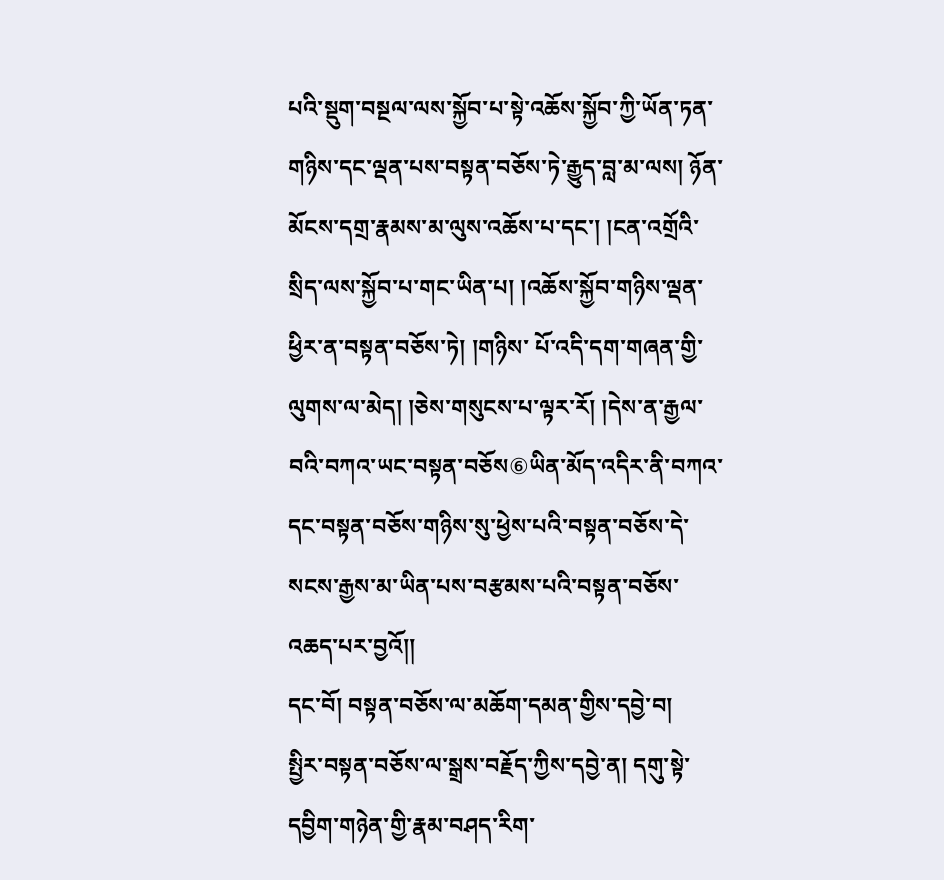པའི་སྡུག་བསྔལ་ལས་སྐྱོབ་པ་སྟེ་འཆོས་སྐྱོབ་ཀྱི་ཡོན་ཏན་གཉིས་དང་ལྡན་པས་བསྟན་བཅོས་ཏེ་རྒྱུད་བླ་མ་ལས། ཉོན་མོངས་དགྲ་རྣམས་མ་ལུས་འཆོས་པ་དང་། །ངན་འགྲོའི་སྲིད་ལས་སྐྱོབ་པ་གང་ཡིན་པ། །འཆོས་སྐྱོབ་གཉིས་ལྡན་ཕྱིར་ན་བསྟན་བཅོས་ཏེ། །གཉིས་ པོ་འདི་དག་གཞན་གྱི་ལུགས་ལ་མེད། །ཅེས་གསུངས་པ་ལྟར་རོ། །དེས་ན་རྒྱལ་བའི་བཀའ་ཡང་བསྟན་བཅོས⑥ཡིན་མོད་འདིར་ནི་བཀའ་དང་བསྟན་བཅོས་གཉིས་སུ་ཕྱེས་པའི་བསྟན་བཅོས་དེ་སངས་རྒྱས་མ་ཡིན་པས་བརྩམས་པའི་བསྟན་བཅོས་འཆད་པར་བྱའོ།།
དང་བོ། བསྟན་བཅོས་ལ་མཆོག་དམན་གྱིས་དབྱེ་བ།
སྤྱིར་བསྟན་བཅོས་ལ་སྒྲས་བརྗོད་ཀྱིས་དབྱེ་ན། དགུ་སྟེ་དབྱིག་གཉེན་གྱི་རྣམ་བཤད་རིག་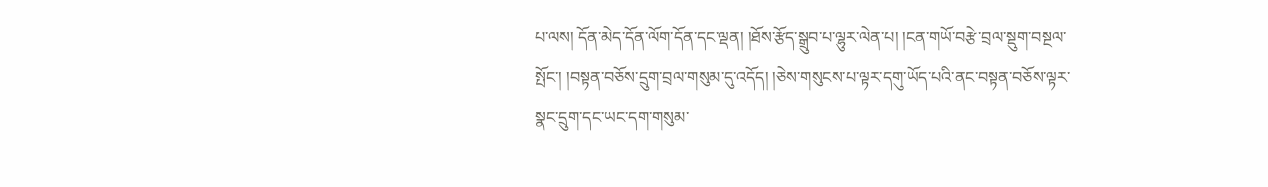པ་ལས། དོན་མེད་དོན་ལོག་དོན་དང་ལྡན། །ཐོས་རྩོད་སྒྲུབ་པ་ལྷུར་ལེན་པ། །ངན་གཡོ་བརྩེ་བྲལ་སྡུག་བསྔལ་སྤོང་། །བསྟན་བཅོས་དྲུག་བྲལ་གསུམ་དུ་འདོད། །ཅེས་གསུངས་པ་ལྟར་དགུ་ཡོད་པའི་ནང་བསྟན་བཅོས་ལྟར་སྣང་དྲུག་དང་ཡང་དག་གསུམ་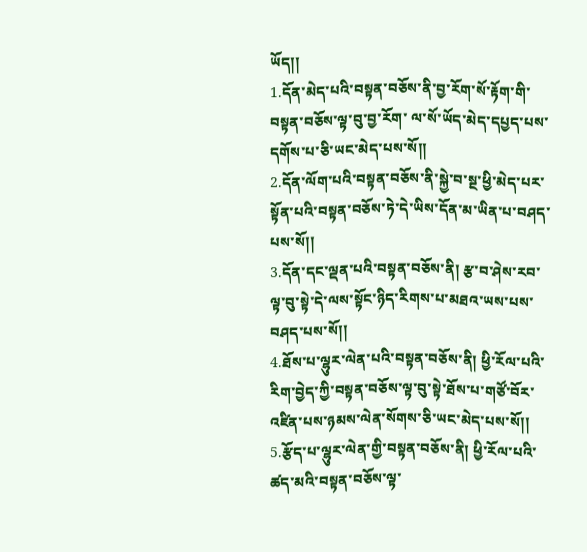ཡོད།།
1.དོན་མེད་པའི་བསྟན་བཅོས་ནི་བྱ་རོག་སོ་རྟོག་གི་བསྟན་བཅོས་ལྟ་བུ་བྱ་རོག་ ལ་སོ་ཡོད་མེད་དཔྱད་པས་དགོས་པ་ཅི་ཡང་མེད་པས་སོ།།
2.དོན་ལོག་པའི་བསྟན་བཅོས་ནི་སྐྱེ་བ་སྔ་ཕྱི་མེད་པར་སྟོན་པའི་བསྟན་བཅོས་ཏེ་དེ་ཡིས་དོན་མ་ཡིན་པ་བཤད་པས་སོ།།
3.དོན་དང་ལྡན་པའི་བསྟན་བཅོས་ནི། རྩ་བ་ཤེས་རབ་ལྟ་བུ་སྟེ་དེ་ལས་སྟོང་ཉིད་རིགས་པ་མཐའ་ཡས་པས་བཤད་པས་སོ།།
4.ཐོས་པ་ལྷུར་ལེན་པའི་བསྟན་བཅོས་ནི། ཕྱི་རོལ་པའི་རིག་བྱེད་ཀྱི་བསྟན་བཅོས་ལྟ་བུ་སྟེ་ཐོས་པ་གཙོ་བོར་འཛིན་པས་ཉམས་ལེན་སོགས་ཅི་ཡང་མེད་པས་སོ།།
5.རྩོད་པ་ལྷུར་ལེན་གྱི་བསྟན་བཅོས་ནི། ཕྱི་རོལ་པའི་ཚད་མའི་བསྟན་བཅོས་ལྟ་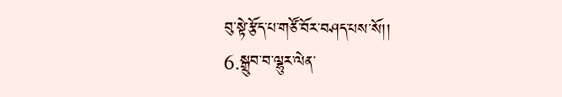བུ་སྟེ་རྩོད་པ་གཙོ་བོར་བཤད་པས་སོ།།
6.སྒྲུབ་བ་ལྷུར་ལེན་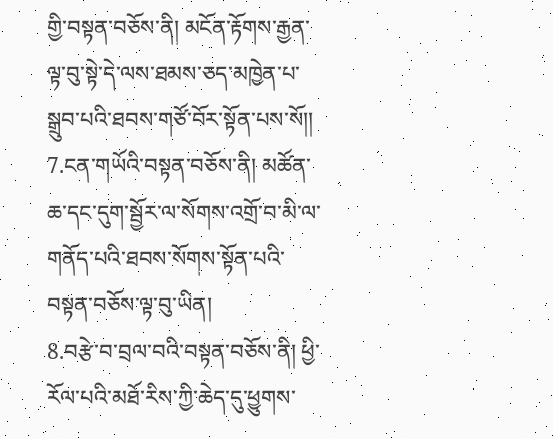གྱི་བསྟན་བཅོས་ནི། མངོན་རྟོགས་རྒྱན་ལྟ་བུ་སྟེ་དེ་ལས་ཐམས་ཅད་མཁྱེན་པ་སྒྲུབ་པའི་ཐབས་གཙོ་བོར་སྟོན་པས་སོ།།
7.ངན་གཡོའི་བསྟན་བཅོས་ནི། མཚོན་ཆ་དང་དུག་སྦྱོར་ལ་སོགས་འགྲོ་བ་མི་ལ་གནོད་པའི་ཐབས་སོགས་སྟོན་པའི་བསྟན་བཅོས་ལྟ་བུ་ཡིན།
8.བརྩེ་བ་བྲལ་བའི་བསྟན་བཅོས་ནི། ཕྱི་རོལ་པའི་མཐོ་རིས་ཀྱི་ཆེད་དུ་ཕྱུགས་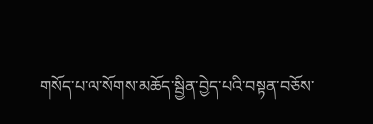གསོད་པ་ལ་སོགས་མཆོད་སྦྱིན་བྱེད་པའི་བསྟན་བཅོས་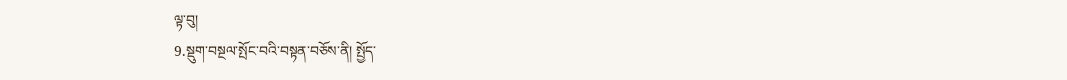ལྟ་བུ།
9.སྡུག་བསྔལ་སྤོང་བའི་བསྟན་བཅོས་ནི། སྤྱོད་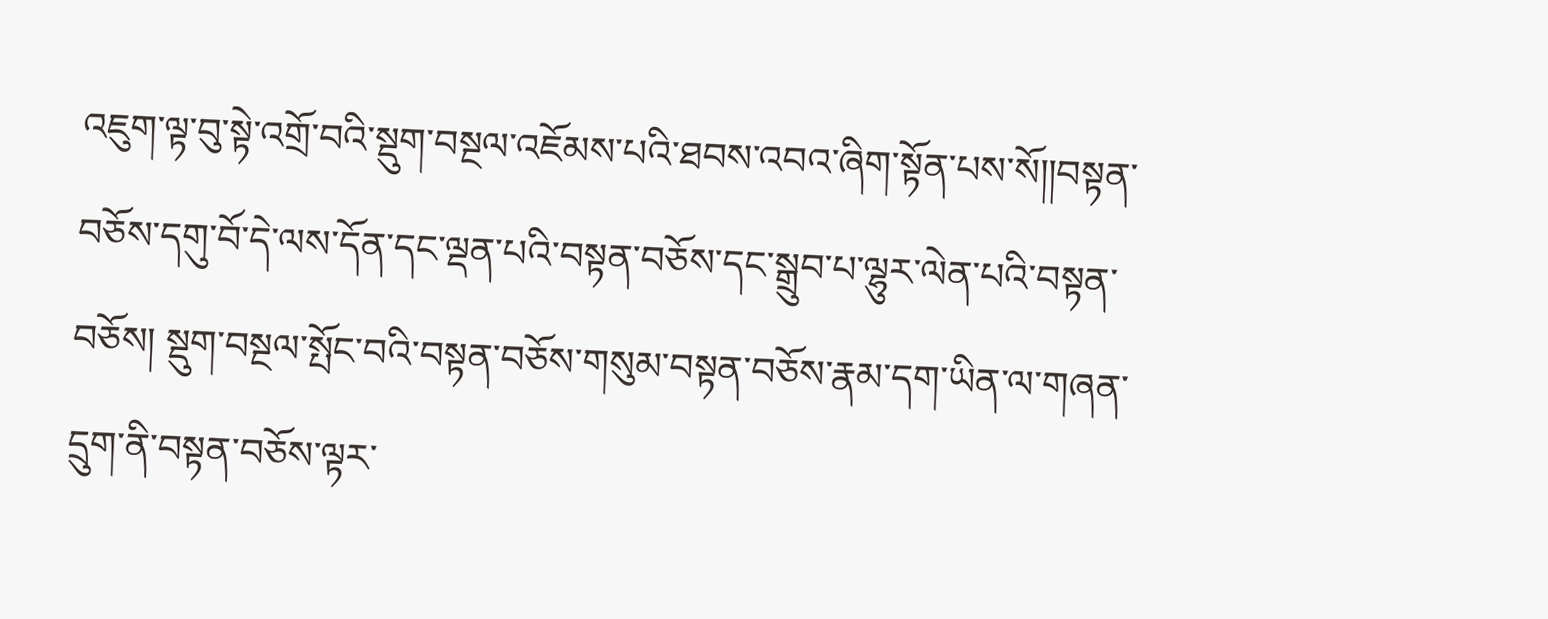འཇུག་ལྟ་བུ་སྟེ་འགྲོ་བའི་སྡུག་བསྔལ་འཇོམས་པའི་ཐབས་འབའ་ཞིག་སྟོན་པས་སོ།།བསྟན་བཅོས་དགུ་བོ་དེ་ལས་དོན་དང་ལྡན་པའི་བསྟན་བཅོས་དང་སྒྲུབ་པ་ལྷུར་ལེན་པའི་བསྟན་བཅོས། སྡུག་བསྔལ་སྤོང་བའི་བསྟན་བཅོས་གསུམ་བསྟན་བཅོས་རྣམ་དག་ཡིན་ལ་གཞན་དྲུག་ནི་བསྟན་བཅོས་ལྟར་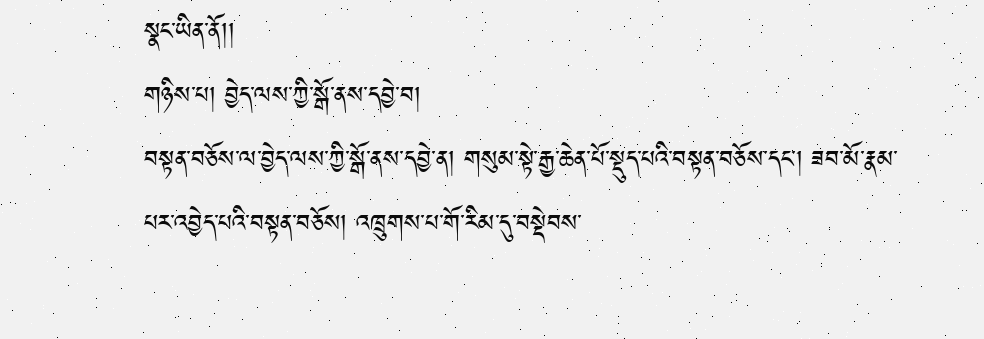སྣང་ཡིན་ནོ།།
གཉིས་པ། བྱེད་ལས་ཀྱི་སྒོ་ནས་དབྱེ་བ།
བསྟན་བཅོས་ལ་བྱེད་ལས་ཀྱི་སྒོ་ནས་དབྱེ་ན། གསུམ་སྟེ་རྒྱ་ཆེན་པོ་སྡུད་པའི་བསྟན་བཅོས་དང་། ཟབ་མོ་རྣམ་པར་འབྱེད་པའི་བསྟན་བཅོས། འཁྲུགས་པ་གོ་རིམ་དུ་བསྡེབས་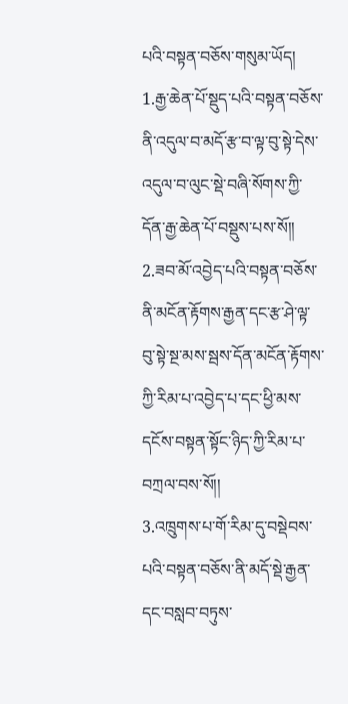པའི་བསྟན་བཅོས་གསུམ་ཡོད།
1.རྒྱ་ཆེན་པོ་སྡུད་པའི་བསྟན་བཅོས་ནི་འདུལ་བ་མདོ་རྩ་བ་ལྟ་བུ་སྟེ་དེས་འདུལ་བ་ལུང་སྡེ་བཞི་སོགས་ཀྱི་དོན་རྒྱ་ཆེན་པོ་བསྡུས་པས་སོ།།
2.ཟབ་མོ་འབྱེད་པའི་བསྟན་བཅོས་ནི་མངོན་རྟོགས་རྒྱན་དང་རྩ་ཤེ་ལྟ་བུ་སྟེ་སྔ་མས་སྦས་དོན་མངོན་རྟོགས་ཀྱི་རིམ་པ་འབྱེད་པ་དང་ཕྱི་མས་དངོས་བསྟན་སྟོང་ཉིད་ཀྱི་རིམ་པ་བཀྲལ་བས་སོ།།
3.འཁྲུགས་པ་གོ་རིམ་དུ་བསྡེབས་པའི་བསྟན་བཅོས་ནི་མདོ་སྡེ་རྒྱན་དང་བསླབ་བཏུས་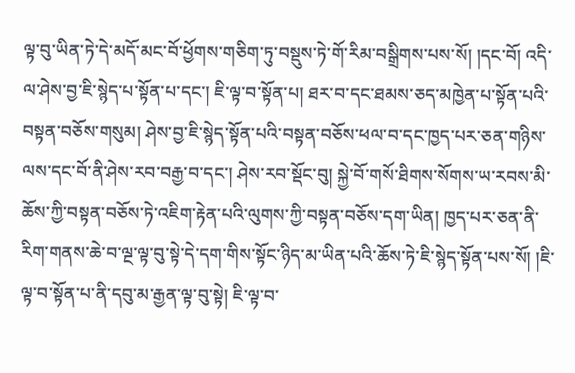ལྟ་བུ་ཡིན་ཏེ་དེ་མདོ་མང་བོ་ཕྱོགས་གཅིག་ཏུ་བསྡུས་ཏེ་གོ་རིམ་བསྒྲིགས་པས་སོ། །དང་བོ། འདི་ལ་ཤེས་བྱ་ཇི་སྙེད་པ་སྟོན་པ་དང་། ཇི་ལྟ་བ་སྟོན་པ། ཐར་བ་དང་ཐམས་ཅད་མཁྱེན་པ་སྟོན་པའི་བསྟན་བཅོས་གསུམ། ཤེས་བྱ་ཇི་སྙེད་སྟོན་པའི་བསྟན་བཅོས་ཕལ་བ་དང་ཁྱད་པར་ཅན་གཉིས་ལས་དང་བོ་ནི་ཤེས་རབ་བརྒྱ་བ་དང་། ཤེས་རབ་སྡོང་བུ། སྐྱེ་བོ་གསོ་ཐིགས་སོགས་ཡ་རབས་མི་ཆོས་ཀྱི་བསྟན་བཅོས་ཏེ་འཇིག་རྟེན་པའི་ལུགས་ཀྱི་བསྟན་བཅོས་དག་ཡིན། ཁྱད་པར་ཅན་ནི་རིག་གནས་ཆེ་བ་ལྔ་ལྟ་བུ་སྟེ་དེ་དག་གིས་སྟོང་ཉིད་མ་ཡིན་པའི་ཆོས་ཏེ་ཇི་སྙེད་སྟོན་པས་སོ། །ཇི་ལྟ་བ་སྟོན་པ་ནི་དབུ་མ་རྒྱན་ལྟ་བུ་སྟེ། ཇི་ལྟ་བ་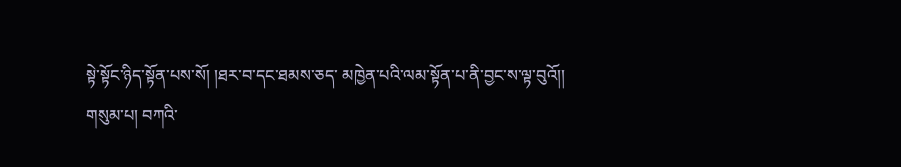སྟེ་སྟོང་ཉིད་སྟོན་པས་སོ། །ཐར་བ་དང་ཐམས་ཅད་ མཁྱེན་པའི་ལམ་སྟོན་པ་ནི་བྱང་ས་ལྟ་བུའོ།།
གསུམ་པ། བཀའི་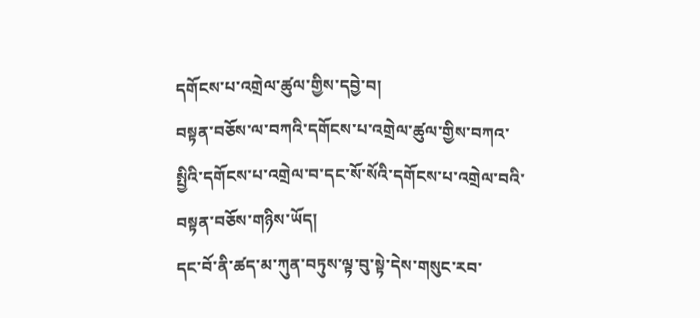དགོངས་པ་འགྲེལ་ཚུལ་གྱིས་དབྱེ་བ།
བསྟན་བཅོས་ལ་བཀའི་དགོངས་པ་འགྲེལ་ཚུལ་གྱིས་བཀའ་སྤྱིའི་དགོངས་པ་འགྲེལ་བ་དང་སོ་སོའི་དགོངས་པ་འགྲེལ་བའི་བསྟན་བཅོས་གཉིས་ཡོད།
དང་བོ་ནི་ཚད་མ་ཀུན་བཏུས་ལྟ་བུ་སྟེ་དེས་གསུང་རབ་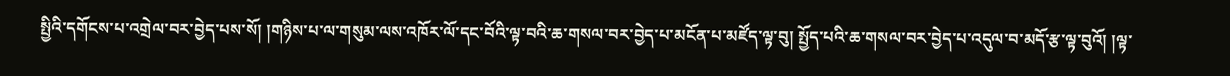སྤྱིའི་དགོངས་པ་འགྲེལ་བར་བྱེད་པས་སོ། །གཉིས་པ་ལ་གསུམ་ལས་འཁོར་ལོ་དང་བོའི་ལྟ་བའི་ཆ་གསལ་བར་བྱེད་པ་མངོན་པ་མཛོད་ལྟ་བུ། སྤྱོད་པའི་ཆ་གསལ་བར་བྱེད་པ་འདུལ་བ་མདོ་རྩ་ལྟ་བུའོ། །ལྟ་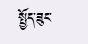སྤྱོད་ཟུང་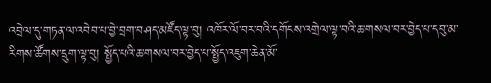འབྲེལ་དུ་གཏན་ལ་འབེབ་པ་བྱེ་བྲག་བཤད་མཛོད་ལྟ་བུ། འཁོར་ལོ་བར་བའི་དགོངས་འགྲེལ་ལྟ་བའི་ཆ་གསལ་བར་བྱེད་པ་དབུ་མ་རིགས་ཚོགས་དྲུག་ལྟ་བུ། སྤྱོད་པའི་ཆ་གསལ་བར་བྱེད་པ་སྤྱོད་འཇུག་ཆེན་མོ་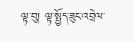ལྟ་བུ། ལྟ་སྤྱོད་ཟུང་འབྲེལ་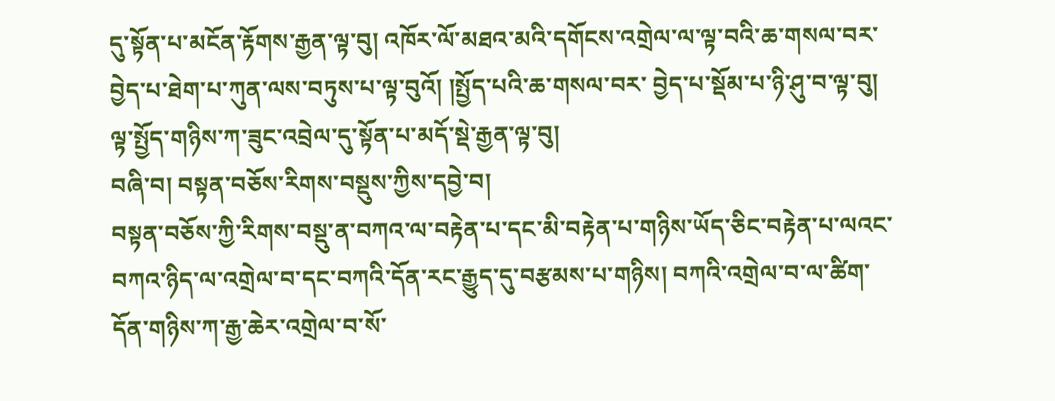དུ་སྟོན་པ་མངོན་རྟོགས་རྒྱན་ལྟ་བུ། འཁོར་ལོ་མཐའ་མའི་དགོངས་འགྲེལ་ལ་ལྟ་བའི་ཆ་གསལ་བར་བྱེད་པ་ཐེག་པ་ཀུན་ལས་བཏུས་པ་ལྟ་བུའོ། །སྤྱོད་པའི་ཆ་གསལ་བར་ བྱེད་པ་སྡོམ་པ་ཉི་ཤུ་བ་ལྟ་བུ། ལྟ་སྤྱོད་གཉིས་ཀ་ཟུང་འབྲེལ་དུ་སྟོན་པ་མདོ་སྡེ་རྒྱན་ལྟ་བུ།
བཞི་བ། བསྟན་བཅོས་རིགས་བསྡུས་ཀྱིས་དབྱེ་བ།
བསྟན་བཅོས་ཀྱི་རིགས་བསྡུ་ན་བཀའ་ལ་བརྟེན་པ་དང་མི་བརྟེན་པ་གཉིས་ཡོད་ཅིང་བརྟེན་པ་ལའང་བཀའ་ཉིད་ལ་འགྲེལ་བ་དང་བཀའི་དོན་རང་རྒྱུད་དུ་བརྩམས་པ་གཉིས། བཀའི་འགྲེལ་བ་ལ་ཚིག་དོན་གཉིས་ཀ་རྒྱ་ཆེར་འགྲེལ་བ་སོ་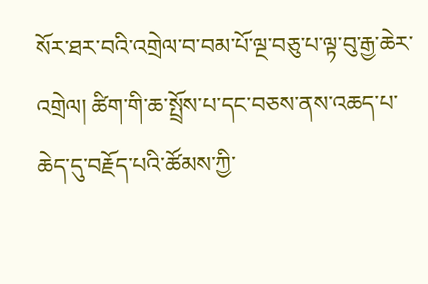སོར་ཐར་བའི་འགྲེལ་བ་བམ་པོ་ལྔ་བཅུ་པ་ལྟ་བུ་རྒྱ་ཆེར་འགྲེལ། ཚིག་གི་ཆ་སྤྲོས་པ་དང་བཅས་ནས་འཆད་པ་ཆེད་དུ་བརྗོད་པའི་ཚོམས་ཀྱི་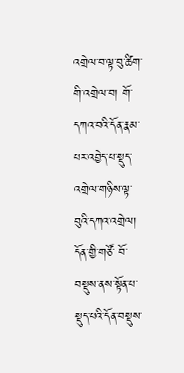འགྲེལ་བ་ལྟ་བུ་ཚིག་གི་འགྲེལ་བ། གོ་དཀའ་བའི་དོན་རྣམ་པར་འབྱེད་པ་སྡུད་འགྲེལ་གཉིས་ལྟ་བུའི་དཀའ་འགྲེལ། དོན་གྱི་གཙོ་ བོ་བསྡུས་ནས་སྟོན་པ་སྡུད་པའི་དོན་བསྡུས་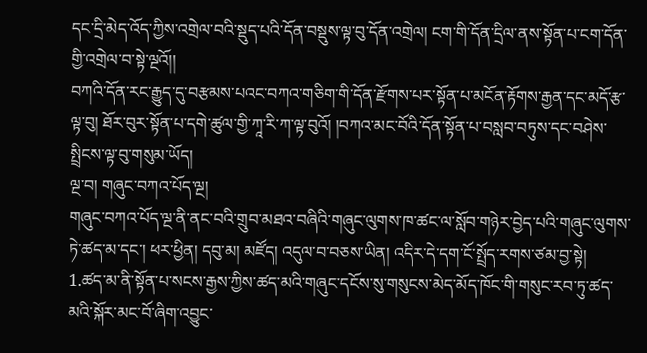དང་དྲི་མེད་འོད་ཀྱིས་འགྲེལ་བའི་སྡུད་པའི་དོན་བསྡུས་ལྟ་བུ་དོན་འགྲེལ། ངག་གི་དོན་དྲིལ་ནས་སྟོན་པ་ངག་དོན་གྱི་འགྲེལ་བ་སྟེ་ལྔའོ།།
བཀའི་དོན་རང་རྒྱུད་དུ་བརྩམས་པའང་བཀའ་གཅིག་གི་དོན་རྫོགས་པར་སྟོན་པ་མངོན་རྟོགས་རྒྱན་དང་མདོ་རྩ་ལྟ་བུ། ཐོར་བུར་སྟོན་པ་དགེ་ཚུལ་གྱི་ཀཱ་རི་ཀ་ལྟ་བུའོ། །བཀའ་མང་བོའི་དོན་སྟོན་པ་བསླབ་བཏུས་དང་བཤེས་སྤྲིངས་ལྟ་བུ་གསུམ་ཡོད།
ལྔ་བ། གཞུང་བཀའ་པོད་ལྔ།
གཞུང་བཀའ་པོད་ལྔ་ནི་ནང་བའི་གྲུབ་མཐའ་བཞིའི་གཞུང་ལུགས་ཁ་ཚང་ལ་སློབ་གཉེར་བྱེད་པའི་གཞུང་ལུགས་ཏེ་ཚད་མ་དང་། ཕར་ཕྱིན། དབུ་མ། མཛོད། འདུལ་བ་བཅས་ཡིན། འདིར་དེ་དག་ངོ་སྤྲོད་རགས་ཙམ་བྱ་སྟེ།
1.ཚད་མ་ནི་སྟོན་པ་སངས་རྒྱས་ཀྱིས་ཚད་མའི་གཞུང་དངོས་སུ་གསུངས་མེད་མོད་ཁོང་གི་གསུང་རབ་ཏུ་ཚད་མའི་སྐོར་མང་བོ་ཞིག་འབྱུང་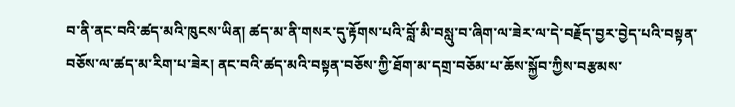བ་ནི་ནང་བའི་ཚད་མའི་ཁུངས་ཡིན། ཚད་མ་ནི་གསར་དུ་རྟོགས་པའི་བློ་མི་བསླུ་བ་ཞིག་ལ་ཟེར་ལ་དེ་བརྗོད་བྱར་བྱེད་པའི་བསྟན་བཅོས་ལ་ཚད་མ་རིག་པ་ཟེར། ནང་བའི་ཚད་མའི་བསྟན་བཅོས་ཀྱི་ཐོག་མ་དགྲ་བཅོམ་པ་ཆོས་སྐྱོབ་ཀྱིས་བརྩམས་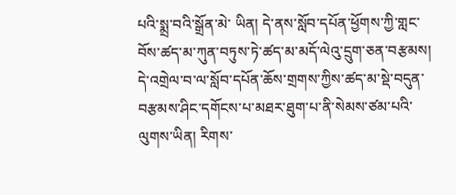པའི་སྨྲ་བའི་སྒྲོན་མེ་ ཡིན། དེ་ནས་སློབ་དཔོན་ཕྱོགས་ཀྱི་གླང་བོས་ཚད་མ་ཀུན་བཏུས་ཏེ་ཚད་མ་མདོ་ལེའུ་དྲུག་ཅན་བརྩམས། དེ་འགྲེལ་བ་ལ་སློབ་དཔོན་ཆོས་གྲགས་ཀྱིས་ཚད་མ་སྡེ་བདུན་བརྩམས་ཤིང་དགོངས་པ་མཐར་ཐུག་པ་ནི་སེམས་ཙམ་པའི་ལུགས་ཡིན། རིགས་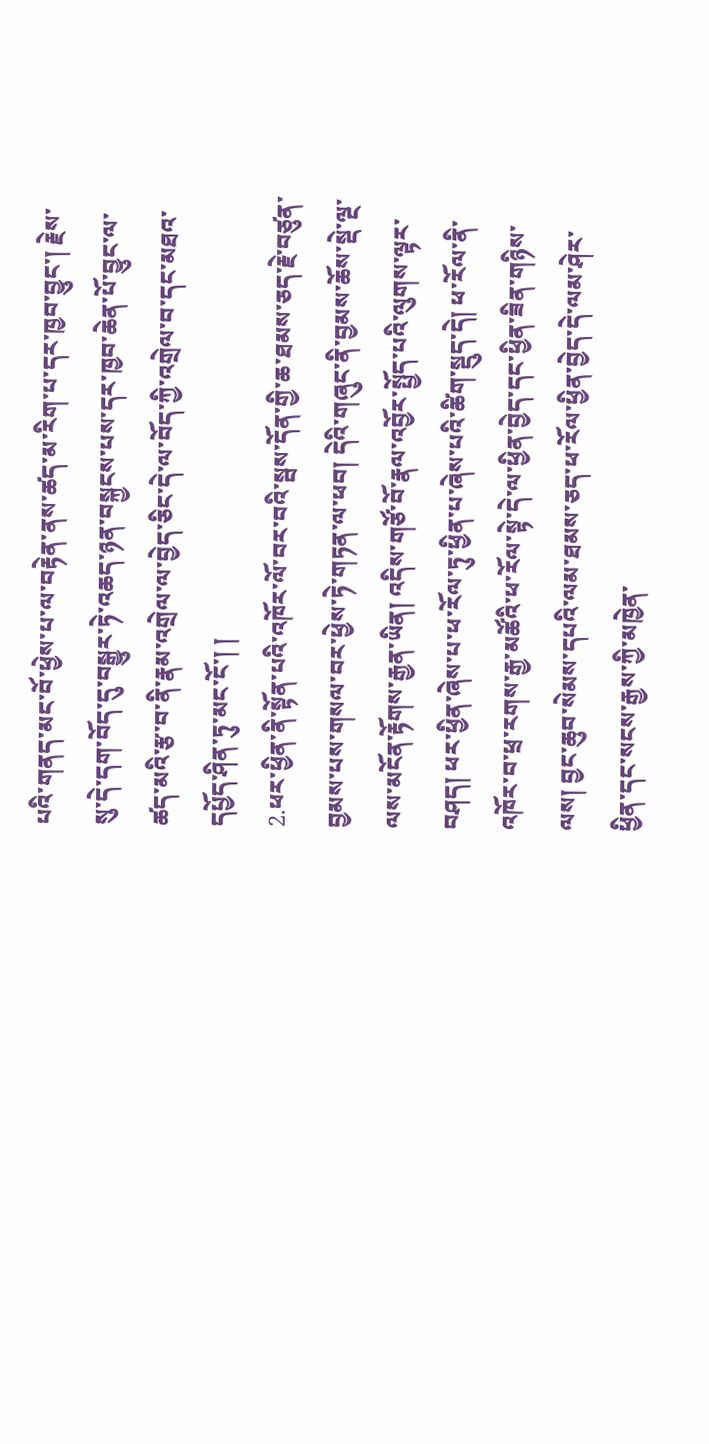པའི་གནད་མང་བོ་ཕྱེས་པ་ལ་བརྟེན་ནས་ཚད་མ་རིག་པ་དར་ཁྱབ་བྱུང་། རྗེས་སུ་དེ་དག་བོད་དུ་བསྒྱུར་ཏེ་འཆད་ཉན་བསྐྱངས་པས་དར་ཁྱབ་ཆེན་པོ་བྱུང་ལ་ཚད་མའི་རྩ་བ་ནི་རྣམ་འགྲེལ་ལ་བྱེད་ཅིང་དེ་ལ་བོད་ཀྱི་འགྲེལ་བ་དང་མཐའ་དཔྱོད་ཤིན་ཏུ་མང་ངོ་། །
2.ཕར་ཕྱིན་ནི་སྟོན་པའི་འཁོར་ལོ་བར་བའི་སྦས་དོན་གྱི་ཆ་ཐམས་ཅད་རྗེ་བཙུན་བྱམས་པས་གསལ་བར་ཕྱེས་ཏེ་གཏན་ལ་ཕབ། དེའི་གཞུང་ནི་བྱམས་ཆོས་སྡེ་ལྔ་ལས་མངོན་རྟོགས་རྒྱན་ཡིན། འདིས་གཙོ་བོ་རྣལ་འབྱོར་སྤྱོད་པའི་ལུགས་ལྟར་བཤད། ཕར་ཕྱིན་ཞེས་པ་ཕ་རོལ་ཏུ་ཕྱིན་པ་ཞེས་པའི་ཚིག་སྡུད་དེ། ཕ་རོལ་ནི་འཁོར་བ་ཕྲ་རགས་རྒྱ་མཚོའི་ཕ་རོལ་སྟེ་དེ་ལ་ཕྱིན་བྱེད་དང་ཕྱིན་ཟིན་གཉིས་ལས། བྱང་ཆུབ་སེམས་དཔའི་ལམ་ཐམས་ཅད་ཕ་རོལ་ཕྱིན་བྱེད་དེ་ལམ་ཤེར་ཕྱིན་དང་སངས་རྒྱས་ཀྱི་མཁྱེན་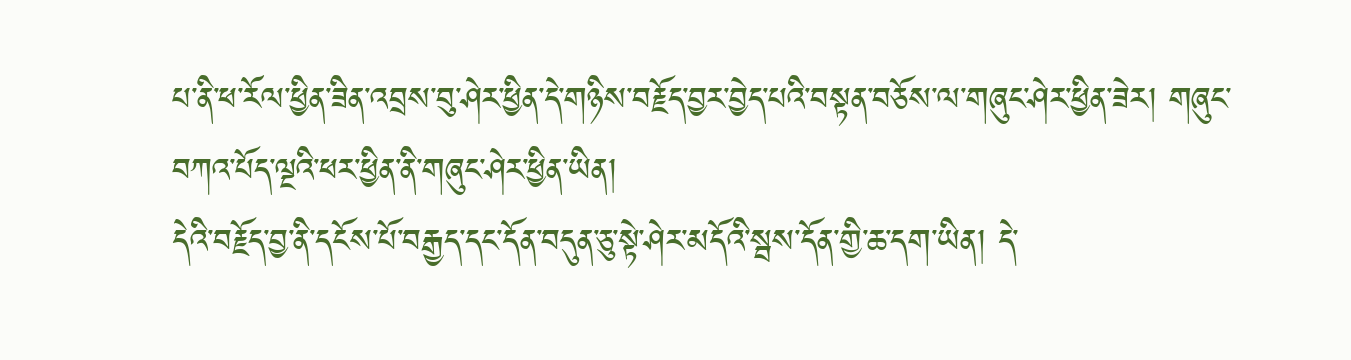པ་ནི་ཕ་རོལ་ཕྱིན་ཟིན་འབྲས་བུ་ཤེར་ཕྱིན་དེ་གཉིས་བརྗོད་བྱར་བྱེད་པའི་བསྟན་བཅོས་ལ་གཞུང་ཤེར་ཕྱིན་ཟེར། གཞུང་བཀའ་པོད་ལྔའི་ཕར་ཕྱིན་ནི་གཞུང་ཤེར་ཕྱིན་ཡིན།
དེའི་བརྗོད་བྱ་ནི་དངོས་པོ་བརྒྱད་དང་དོན་བདུན་ཅུ་སྟེ་ཤེར་མདོའི་སྦས་དོན་གྱི་ཆ་དག་ཡིན། དེ་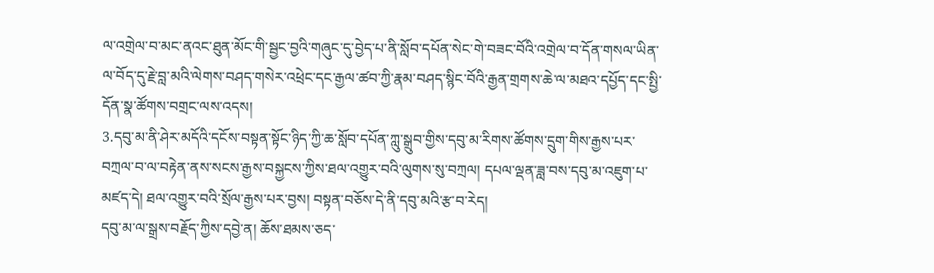ལ་འགྲེལ་བ་མང་ནའང་ཐུན་མོང་གི་སྦྱང་བྱའི་གཞུང་དུ་བྱེད་པ་ནི་སློབ་དཔོན་སེང་གེ་བཟང་བོའི་འགྲེལ་བ་དོན་གསལ་ཡིན་ལ་བོད་དུ་རྗེ་བླ་མའི་ལེགས་བཤད་གསེར་འཕྲེང་དང་རྒྱལ་ཚབ་ཀྱི་རྣམ་བཤད་སྙིང་བོའི་རྒྱན་གྲགས་ཆེ་ལ་མཐའ་དཔྱོད་དང་སྤྱི་དོན་སྣ་ཚོགས་བགྲང་ལས་འདས།
3.དབུ་མ་ནི་ཤེར་མདོའི་དངོས་བསྟན་སྟོང་ཉིད་ཀྱི་ཆ་སློབ་དཔོན་ཀླུ་སྒྲུབ་གྱིས་དབུ་མ་རིགས་ཚོགས་དྲུག་གིས་རྒྱས་པར་བཀྲལ་བ་ལ་བརྟེན་ནས་སངས་རྒྱས་བསྐྱངས་ཀྱིས་ཐལ་འགྱུར་བའི་ལུགས་སུ་བཀྲལ། དཔལ་ལྡན་ཟླ་བས་དབུ་མ་འཇུག་པ་མཛད་དེ། ཐལ་འགྱུར་བའི་སྲོལ་རྒྱས་པར་བྱས། བསྟན་བཅོས་དེ་ནི་དབུ་མའི་རྩ་བ་རེད།
དབུ་མ་ལ་སྒྲས་བརྗོད་ཀྱིས་དབྱེ་ན། ཆོས་ཐམས་ཅད་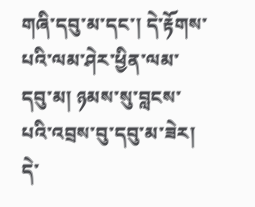གཞི་དབུ་མ་དང་། དེ་རྟོགས་པའི་ལམ་ཤེར་ཕྱིན་ལམ་དབུ་མ། ཉམས་སུ་བླངས་པའི་འབྲས་བུ་དབུ་མ་ཟེར། དེ་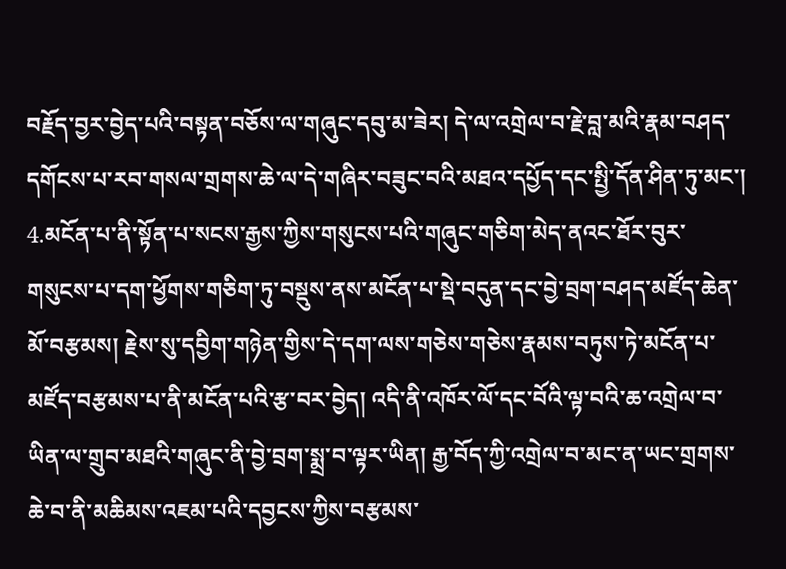བརྗོད་བྱར་བྱེད་པའི་བསྟན་བཅོས་ལ་གཞུང་དབུ་མ་ཟེར། དེ་ལ་འགྲེལ་བ་རྗེ་བླ་མའི་རྣམ་བཤད་དགོངས་པ་རབ་གསལ་གྲགས་ཆེ་ལ་དེ་གཞིར་བཟུང་བའི་མཐའ་དཔྱོད་དང་སྤྱི་དོན་ཤིན་ཏུ་མང་།
4.མངོན་པ་ནི་སྟོན་པ་སངས་རྒྱས་ཀྱིས་གསུངས་པའི་གཞུང་གཅིག་མེད་ནའང་ཐོར་བུར་གསུངས་པ་དག་ཕྱོགས་གཅིག་ཏུ་བསྡུས་ནས་མངོན་པ་སྡེ་བདུན་དང་བྱེ་བྲག་བཤད་མཛོད་ཆེན་མོ་བརྩམས། རྗེས་སུ་དབྱིག་གཉེན་གྱིས་དེ་དག་ལས་གཅེས་གཅེས་རྣམས་བཏུས་ཏེ་མངོན་པ་མཛོད་བརྩམས་པ་ནི་མངོན་པའི་རྩ་བར་བྱེད། འདི་ནི་འཁོར་ལོ་དང་བོའི་ལྟ་བའི་ཆ་འགྲེལ་བ་ཡིན་ལ་གྲུབ་མཐའི་གཞུང་ནི་བྱེ་བྲག་སྨྲ་བ་ལྟར་ཡིན། རྒྱ་བོད་ཀྱི་འགྲེལ་བ་མང་ན་ཡང་གྲགས་ཆེ་བ་ནི་མཆིམས་འཇམ་པའི་དབྱངས་ཀྱིས་བརྩམས་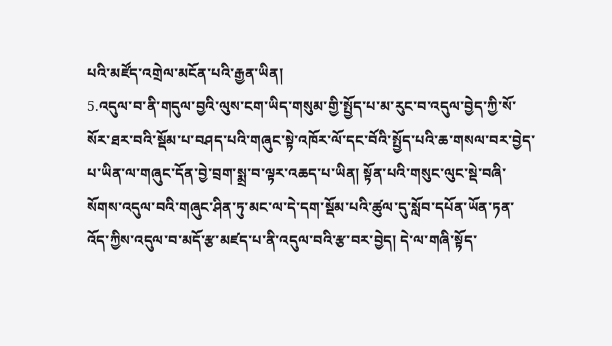པའི་མཛོད་འགྲེལ་མངོན་པའི་རྒྱན་ཡིན།
5.འདུལ་བ་ནི་གདུལ་བྱའི་ལུས་ངག་ཡིད་གསུམ་གྱི་སྤྱོད་པ་མ་རུང་བ་འདུལ་བྱེད་ཀྱི་སོ་སོར་ཐར་བའི་སྡོམ་པ་བཤད་པའི་གཞུང་སྟེ་འཁོར་ལོ་དང་བོའི་སྤྱོད་པའི་ཆ་གསལ་བར་བྱེད་པ་ཡིན་ལ་གཞུང་དོན་བྱེ་བྲག་སྨྲ་བ་ལྟར་འཆད་པ་ཡིན། སྟོན་པའི་གསུང་ལུང་སྡེ་བཞི་སོགས་འདུལ་བའི་གཞུང་ཤིན་ཏུ་མང་ལ་དེ་དག་སྡོམ་པའི་ཚུལ་དུ་སློབ་དཔོན་ཡོན་ཏན་འོད་ཀྱིས་འདུལ་བ་མདོ་རྩ་མཛད་པ་ནི་འདུལ་བའི་རྩ་བར་བྱེད། དེ་ལ་གཞི་སྟོད་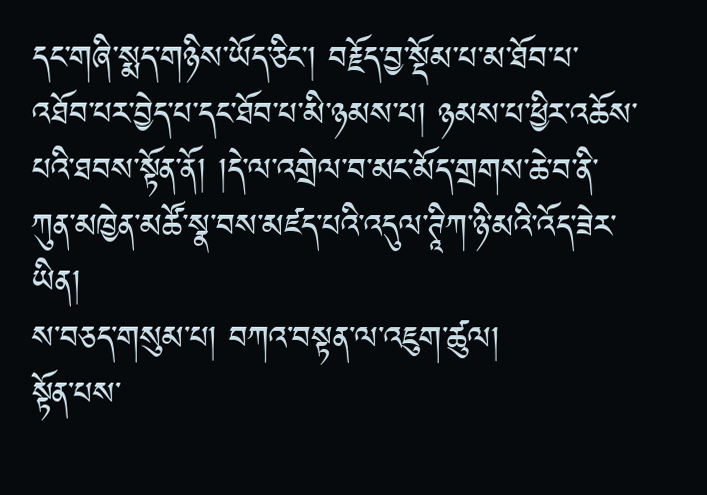དང་གཞི་སྨད་གཉིས་ཡོད་ཅིང་། བརྗོད་བྱ་སྡོམ་པ་མ་ཐོབ་པ་འཐོབ་པར་བྱེད་པ་དང་ཐོབ་པ་མི་ཉམས་པ། ཉམས་པ་ཕྱིར་འཆོས་པའི་ཐབས་སྟོན་ནོ། །དེ་ལ་འགྲེལ་བ་མང་མོད་གྲགས་ཆེ་བ་ནི་ཀུན་མཁྱེན་མཚོ་སྣ་བས་མཛད་པའི་འདུལ་ཊཱིཀ་ཉི་མའི་འོད་ཟེར་ཡིན།
ས་བཅད་གསུམ་པ། བཀའ་བསྟན་ལ་འཇུག་ཚུལ།
སྟོན་པས་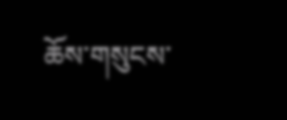ཆོས་གསུངས་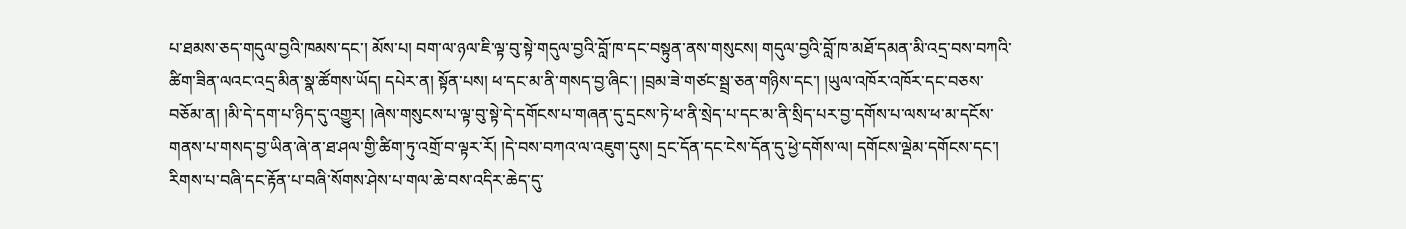པ་ཐམས་ཅད་གདུལ་བྱའི་ཁམས་དང་། མོས་པ། བག་ལ་ཉལ་ཇི་ལྟ་བུ་སྟེ་གདུལ་བྱའི་བློ་ཁ་དང་བསྟུན་ནས་གསུངས། གདུལ་བྱའི་བློ་ཁ་མཐོ་དམན་མི་འདྲ་བས་བཀའི་ཚིག་ཟིན་ལའང་འདྲ་མིན་སྣ་ཚོགས་ཡོད། དཔེར་ན། སྟོན་པས། ཕ་དང་མ་ནི་གསད་བྱ་ཞིང་། །བྲམ་ཟེ་གཙང་སྦྲ་ཅན་གཉིས་དང་། །ཡུལ་འཁོར་འཁོར་དང་བཅས་བཅོམ་ན། །མི་དེ་དག་པ་ཉིད་དུ་འགྱུར། །ཞེས་གསུངས་པ་ལྟ་བུ་སྟེ་དེ་དགོངས་པ་གཞན་དུ་དྲངས་ཏེ་ཕ་ནི་སྲེད་པ་དང་མ་ནི་སྲིད་པར་བྱ་དགོས་པ་ལས་ཕ་མ་དངོས་གནས་པ་གསད་བྱ་ཡིན་ཞེ་ན་ཐ་ཤལ་གྱི་ཚིག་ཏུ་འགྲོ་བ་ལྟར་རོ། །དེ་བས་བཀའ་ལ་འཇུག་དུས། དྲང་དོན་དང་ངེས་དོན་དུ་ཕྱེ་དགོས་ལ། དགོངས་ལྡེམ་དགོངས་དང་། རིགས་པ་བཞི་དང་རྟོན་པ་བཞི་སོགས་ཤེས་པ་གལ་ཆེ་བས་འདིར་ཆེད་དུ་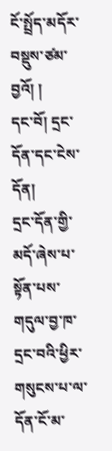ངོ་སྤྲོད་མདོར་བསྡུས་ཙམ་བྱའོ། །
དང་བོ། དྲང་དོན་དང་ངེས་དོན།
དྲང་དོན་གྱི་མདོ་ཞེས་པ་སྟོན་པས་གདུལ་བྱ་ཁ་དྲང་བའི་ཕྱིར་གསུངས་པ་ལ་དོན་ངོ་མ་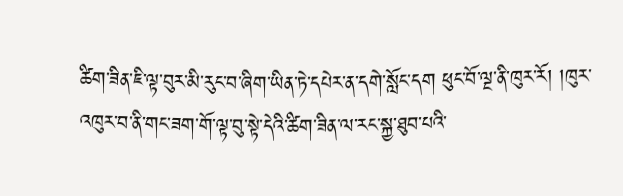ཚིག་ཟིན་ཇི་ལྟ་བུར་མི་རུང་བ་ཞིག་ཡིན་ཏེ་དཔེར་ན་དགེ་སློང་དག ཕུང་བོ་ལྔ་ནི་ཁུར་རོ། །ཁུར་འཁུར་བ་ནི་གང་ཟག་གོ་ལྟ་བུ་སྟེ་དེའི་ཚིག་ཟིན་ལ་རང་སྐྱ་ཐུབ་པའི་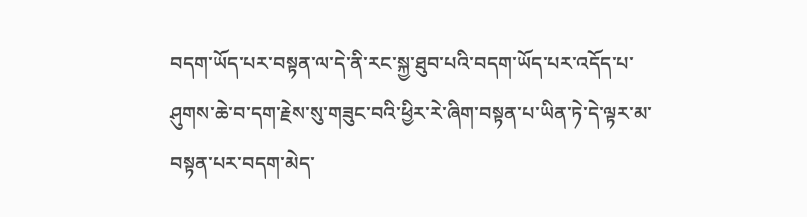བདག་ཡོད་པར་བསྟན་ལ་དེ་ནི་རང་སྐྱ་ཐུབ་པའི་བདག་ཡོད་པར་འདོད་པ་ཤུགས་ཆེ་བ་དག་རྗེས་སུ་གཟུང་བའི་ཕྱིར་རེ་ཞིག་བསྟན་པ་ཡིན་ཏེ་དེ་ལྟར་མ་བསྟན་པར་བདག་མེད་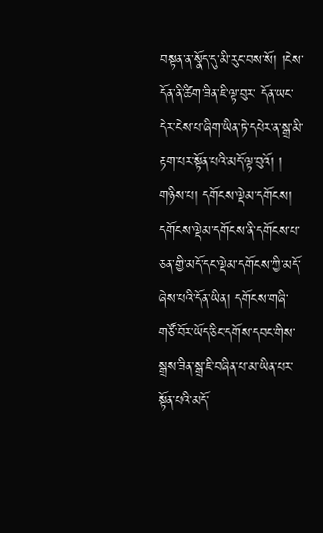བསྟན་ན་སྣོད་དུ་མི་རུང་བས་སོ། །ངེས་དོན་ནི་ཚིག་ཟིན་ཇི་ལྟ་བུར་ དོན་ཡང་དེར་ངེས་པ་ཞིག་ཡིན་ཏེ་དཔེར་ན་སྒྲ་མི་རྟག་པར་སྟོན་པའི་མདོ་ལྟ་བུའོ། །
གཉིས་པ། དགོངས་ལྡེམ་དགོངས།
དགོངས་ལྡེམ་དགོངས་ནི་དགོངས་པ་ཅན་གྱི་མདོ་དང་ལྡེམ་དགོངས་ཀྱི་མདོ་ཞེས་པའི་དོན་ཡིན། དགོངས་གཞི་གཙོ་བོར་ཡོད་ཅིང་དགོས་དབང་གིས་སྒྲས་ཟིན་སྒྲ་ཇི་བཞིན་པ་མ་ཡིན་པར་སྟོན་པའི་མདོ་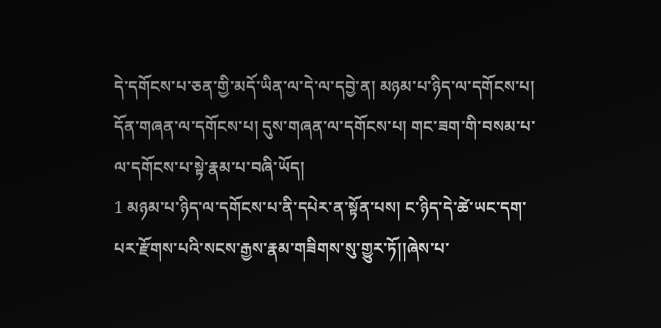དེ་དགོངས་པ་ཅན་གྱི་མདོ་ཡིན་ལ་དེ་ལ་དབྱེ་ན། མཉམ་པ་ཉིད་ལ་དགོངས་པ། དོན་གཞན་ལ་དགོངས་པ། དུས་གཞན་ལ་དགོངས་པ། གང་ཟག་གི་བསམ་པ་ལ་དགོངས་པ་སྟེ་རྣམ་པ་བཞི་ཡོད།
1 མཉམ་པ་ཉིད་ལ་དགོངས་པ་ནི་དཔེར་ན་སྟོན་པས། ང་ཉིད་དེ་ཚེ་ཡང་དག་པར་རྫོགས་པའི་སངས་རྒྱས་རྣམ་གཟིགས་སུ་གྱུར་ཏོ།།ཞེས་པ་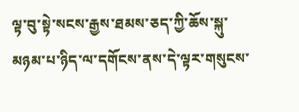ལྟ་བུ་སྟེ་སངས་རྒྱས་ཐམས་ཅད་ཀྱི་ཆོས་སྐུ་མཉམ་པ་ཉིད་ལ་དགོངས་ནས་དེ་ལྟར་གསུངས་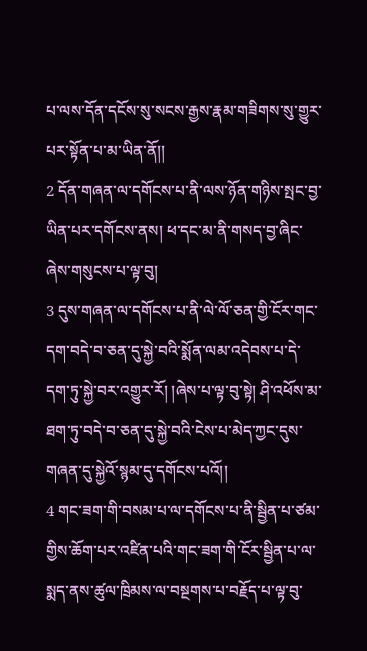པ་ལས་དོན་དངོས་སུ་སངས་རྒྱས་རྣམ་གཟིགས་སུ་གྱུར་པར་སྟོན་པ་མ་ཡིན་ནོ།།
2 དོན་གཞན་ལ་དགོངས་པ་ནི་ལས་ཉོན་གཉིས་སྤང་བྱ་ཡིན་པར་དགོངས་ནས། ཕ་དང་མ་ནི་གསད་བྱ་ཞིང་ཞེས་གསུངས་པ་ལྟ་བུ།
3 དུས་གཞན་ལ་དགོངས་པ་ནི་ལེ་ལོ་ཅན་གྱི་ངོར་གང་དག་བདེ་བ་ཅན་དུ་སྐྱེ་བའི་སྨོན་ལམ་འདེབས་པ་དེ་དག་ཏུ་སྐྱེ་བར་འགྱུར་རོ། །ཞེས་པ་ལྟ་བུ་སྟེ། ཤི་འཕོས་མ་ཐག་ཏུ་བདེ་བ་ཅན་དུ་སྐྱེ་བའི་ངེས་པ་མེད་ཀྱང་དུས་གཞན་དུ་སྐྱེའོ་སྙམ་དུ་དགོངས་པའོ།།
4 གང་ཟག་གི་བསམ་པ་ལ་དགོངས་པ་ནི་སྦྱིན་པ་ཙམ་གྱིས་ཆོག་པར་འཛིན་པའི་གང་ཟག་གི་ངོར་སྦྱིན་པ་ལ་སྨད་ནས་ཚུལ་ཁྲིམས་ལ་བསྔགས་པ་བརྗོད་པ་ལྟ་བུ་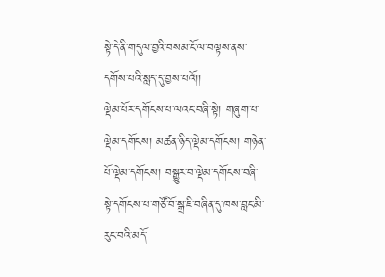སྟེ་དེ་ནི་གདུལ་བྱའི་བསམ་ངོ་ལ་བལྟས་ནས་དགོས་པའི་སླད་དུ་བྱས་པའོ།།
ལྡེམ་པོར་དགོངས་པ་ལའང་བཞི་སྟེ། གཞུག་པ་ལྡེམ་དགོངས། མཚན་ཉིད་ལྡེམ་དགོངས། གཉེན་པོ་ལྡེམ་དགོངས། བསྒྱུར་བ་ལྡེམ་དགོངས་བཞི་སྟེ་དགོངས་པ་གཙོ་བོ་སྒྲ་ཇི་བཞིན་དུ་ཁས་བླང་མི་རུང་བའི་མདོ་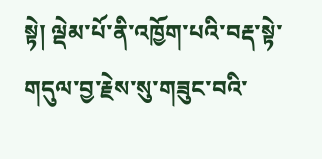སྟེ། ལྡེམ་པོ་ནི་འཁྱོག་པའི་བརྡ་སྟེ་གདུལ་བྱ་རྗེས་སུ་གཟུང་བའི་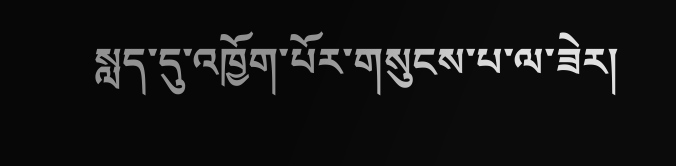སླད་དུ་འཁྱོག་པོར་གསུངས་པ་ལ་ཟེར།